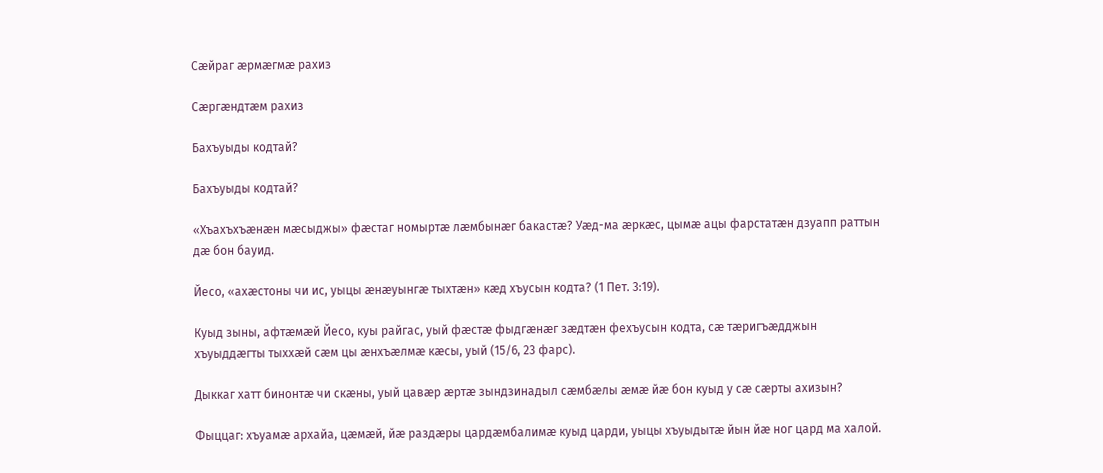Сӕйраг ӕрмӕгмӕ рахиз

Сӕргӕндтӕм рахиз

Бахъуыды кодтай?

Бахъуыды кодтай?

«Хъахъхъӕнӕн мӕсыджы» фӕстаг номыртӕ лӕмбынӕг бакастӕ? Уӕд-ма ӕркӕс, цымӕ ацы фарстатӕн дзуапп раттын дӕ бон бауид.

Йесо, «ахӕстоны чи ис, уыцы ӕнӕуынгӕ тыхтӕн» кӕд хъусын кодта? (1 Пет. 3:19).

Куыд зыны, афтӕмӕй Йесо, куы райгас, уый фӕстӕ фыдгӕнӕг зӕдтӕн фехъусын кодта, сӕ тӕригъӕдджын хъуыддӕгты тыххӕй сӕм цы ӕнхъӕлмӕ кӕсы, уый (15/6, 23 фарс).

Дыккаг хатт бинонтӕ чи скӕны, уый цавӕр ӕртӕ зындзинадыл сӕмбӕлы ӕмӕ йӕ бон куыд у сӕ сӕрты ахизын?

Фыццаг: хъуамӕ архайа, цӕмӕй, йӕ раздӕры цардӕмбалимӕ куыд царди, уыцы хъуыдытӕ йын йӕ ног цард ма халой.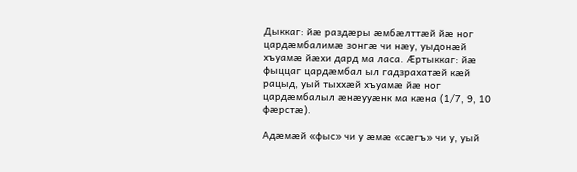Дыккаг: йӕ раздӕры ӕмбӕлттӕй йӕ ног цардӕмбалимӕ зонгӕ чи нӕу, уыдонӕй хъуамӕ йӕхи дард ма ласа. Ӕртыккаг: йӕ фыццаг цардӕмбал ыл гадзрахатӕй кӕй рацыд, уый тыххӕй хъуамӕ йӕ ног цардӕмбалыл ӕнӕууӕнк ма кӕна (1/7, 9, 10 фӕрстӕ).

Адӕмӕй «фыс» чи у ӕмӕ «сӕгъ» чи у, уый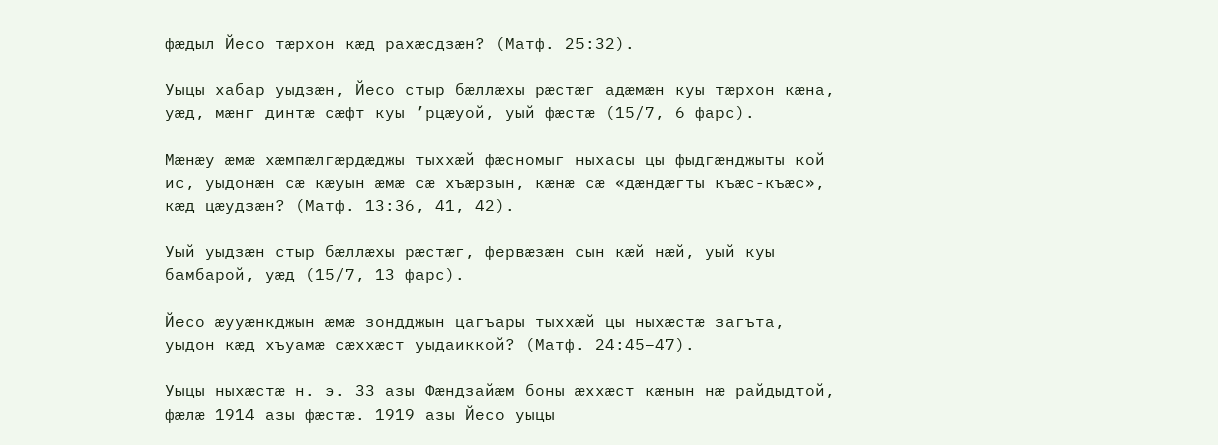фӕдыл Йесо тӕрхон кӕд рахӕсдзӕн? (Матф. 25:32).

Уыцы хабар уыдзӕн, Йесо стыр бӕллӕхы рӕстӕг адӕмӕн куы тӕрхон кӕна, уӕд, мӕнг динтӕ сӕфт куы ’рцӕуой, уый фӕстӕ (15/7, 6 фарс).

Мӕнӕу ӕмӕ хӕмпӕлгӕрдӕджы тыххӕй фӕсномыг ныхасы цы фыдгӕнджыты кой ис, уыдонӕн сӕ кӕуын ӕмӕ сӕ хъӕрзын, кӕнӕ сӕ «дӕндӕгты къӕс-къӕс», кӕд цӕудзӕн? (Матф. 13:36, 41, 42).

Уый уыдзӕн стыр бӕллӕхы рӕстӕг, фервӕзӕн сын кӕй нӕй, уый куы бамбарой, уӕд (15/7, 13 фарс).

Йесо ӕууӕнкджын ӕмӕ зондджын цагъары тыххӕй цы ныхӕстӕ загъта, уыдон кӕд хъуамӕ сӕххӕст уыдаиккой? (Матф. 24:45–47).

Уыцы ныхӕстӕ н. э. 33 азы Фӕндзайӕм боны ӕххӕст кӕнын нӕ райдыдтой, фӕлӕ 1914 азы фӕстӕ. 1919 азы Йесо уыцы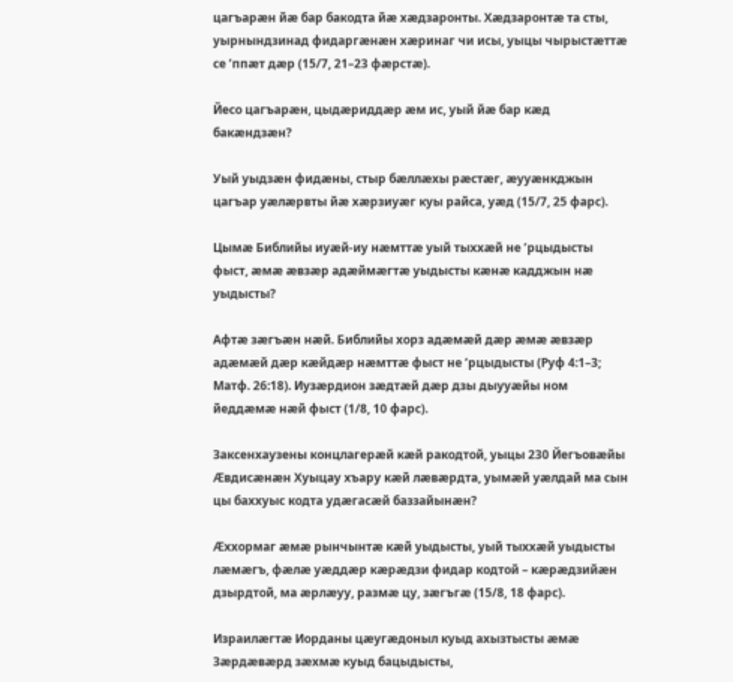цагъарӕн йӕ бар бакодта йӕ хӕдзаронты. Хӕдзаронтӕ та сты, уырнындзинад фидаргӕнӕн хӕринаг чи исы, уыцы чырыстӕттӕ се ’ппӕт дӕр (15/7, 21–23 фӕрстӕ).

Йесо цагъарӕн, цыдӕриддӕр ӕм ис, уый йӕ бар кӕд бакӕндзӕн?

Уый уыдзӕн фидӕны, стыр бӕллӕхы рӕстӕг, ӕууӕнкджын цагъар уӕлӕрвты йӕ хӕрзиуӕг куы райса, уӕд (15/7, 25 фарс).

Цымӕ Библийы иуӕй-иу нӕмттӕ уый тыххӕй не ’рцыдысты фыст, ӕмӕ ӕвзӕр адӕймӕгтӕ уыдысты кӕнӕ кадджын нӕ уыдысты?

Афтӕ зӕгъӕн нӕй. Библийы хорз адӕмӕй дӕр ӕмӕ ӕвзӕр адӕмӕй дӕр кӕйдӕр нӕмттӕ фыст не ’рцыдысты (Руф 4:1–3; Матф. 26:18). Иузӕрдион зӕдтӕй дӕр дзы дыууӕйы ном йеддӕмӕ нӕй фыст (1/8, 10 фарс).

Заксенхаузены концлагерӕй кӕй ракодтой, уыцы 230 Йегъовӕйы Ӕвдисӕнӕн Хуыцау хъару кӕй лӕвӕрдта, уымӕй уӕлдай ма сын цы баххуыс кодта удӕгасӕй баззайынӕн?

Ӕххормаг ӕмӕ рынчынтӕ кӕй уыдысты, уый тыххӕй уыдысты лӕмӕгъ, фӕлӕ уӕддӕр кӕрӕдзи фидар кодтой – кӕрӕдзийӕн дзырдтой, ма ӕрлӕуу, размӕ цу, зӕгъгӕ (15/8, 18 фарс).

Израилӕгтӕ Иорданы цӕугӕдоныл куыд ахызтысты ӕмӕ Зӕрдӕвӕрд зӕхмӕ куыд бацыдысты,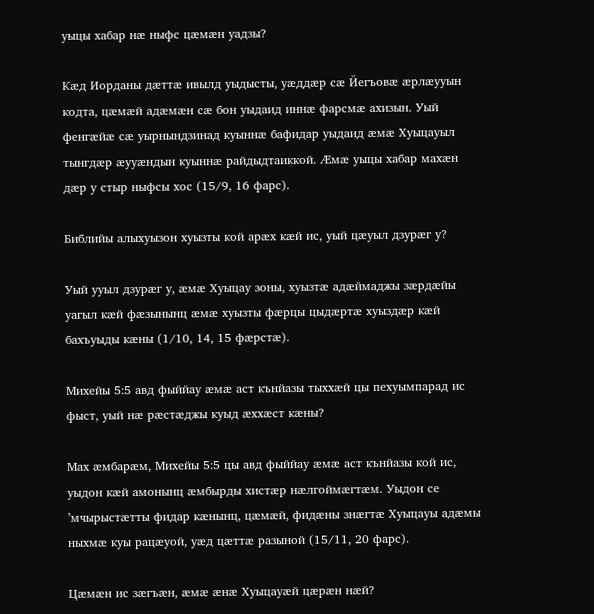уыцы хабар нӕ ныфс цӕмӕн уадзы?

Кӕд Иорданы дӕттӕ ивылд уыдысты, уӕддӕр сӕ Йегъовӕ ӕрлӕууын кодта, цӕмӕй адӕмӕн сӕ бон уыдаид иннӕ фарсмӕ ахизын. Уый фенгӕйӕ сӕ уырнындзинад куыннӕ бафидар уыдаид ӕмӕ Хуыцауыл тынгдӕр ӕууӕндын куыннӕ райдыдтаиккой. Ӕмӕ уыцы хабар махӕн дӕр у стыр ныфсы хос (15/9, 16 фарс).

Библийы алыхуызон хуызты кой арӕх кӕй ис, уый цӕуыл дзурӕг у?

Уый ууыл дзурӕг у, ӕмӕ Хуыцау зоны, хуызтӕ адӕймаджы зӕрдӕйы уагыл кӕй фӕзынынц ӕмӕ хуызты фӕрцы цыдӕртӕ хуыздӕр кӕй бахъуыды кӕны (1/10, 14, 15 фӕрстӕ).

Михейы 5:5 авд фыййау ӕмӕ аст кънйазы тыххӕй цы пехуымпарад ис фыст, уый нӕ рӕстӕджы куыд ӕххӕст кӕны?

Мах ӕмбарӕм, Михейы 5:5 цы авд фыййау ӕмӕ аст кънйазы кой ис, уыдон кӕй амонынц ӕмбырды хистӕр нӕлгоймӕгтӕм. Уыдон се ’мчырыстӕтты фидар кӕнынц, цӕмӕй, фидӕны знӕгтӕ Хуыцауы адӕмы ныхмӕ куы рацӕуой, уӕд цӕттӕ разыной (15/11, 20 фарс).

Цӕмӕн ис зӕгъӕн, ӕмӕ ӕнӕ Хуыцауӕй цӕрӕн нӕй?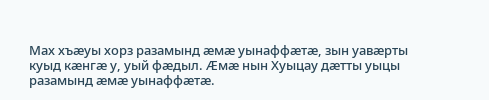Мах хъӕуы хорз разамынд ӕмӕ уынаффӕтӕ, зын уавӕрты куыд кӕнгӕ у, уый фӕдыл. Ӕмӕ нын Хуыцау дӕтты уыцы разамынд ӕмӕ уынаффӕтӕ.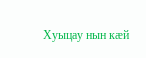Хуыцау нын кӕй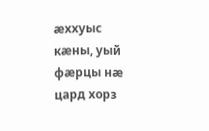ӕххуыс кӕны, уый фӕрцы нӕ цард хорз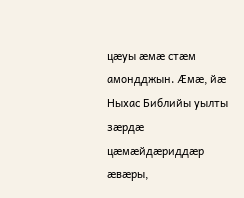цӕуы ӕмӕ стӕм амондджын. Ӕмӕ, йӕ Ныхас Библийы уылты зӕрдӕ цӕмӕйдӕриддӕр ӕвӕры,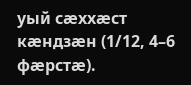уый сӕххӕст кӕндзӕн (1/12, 4–6 фӕрстӕ).